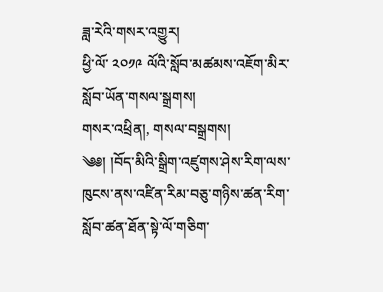ཟླ་རེའི་གསར་འགྱུར།
ཕྱི་ལོ་ ༢༠༡༩ ལོའི་སློབ་མཚམས་འཇོག་མིར་སློབ་ཡོན་གསལ་སྒྲགས།
གསར་འཕྲིན།, གསལ་བསྒྲགས།
༄༅། །བོད་མིའི་སྒྲིག་འཛུགས་ཤེས་རིག་ལས་ཁུངས་ནས་འཛིན་རིམ་བཅུ་གཉིས་ཚན་རིག་སློབ་ཚན་ཐོན་སྟེ་ལོ་གཅིག་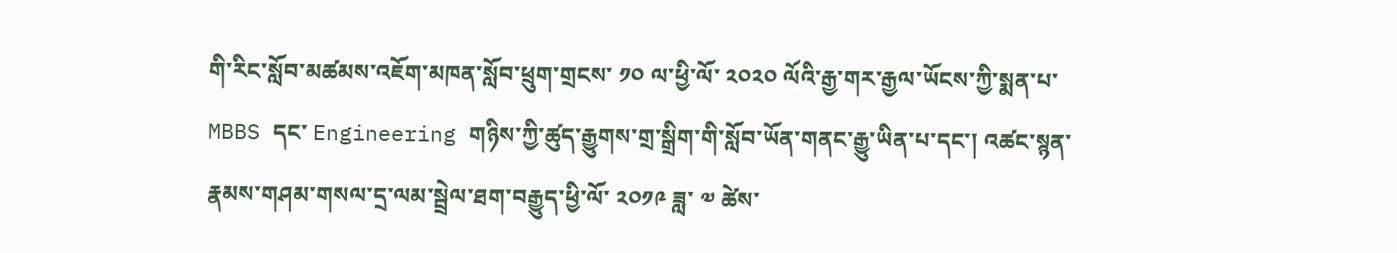གི་རིང་སློབ་མཚམས་འཇོག་མཁན་སློབ་ཕྲུག་གྲངས་ ༡༠ ལ་ཕྱི་ལོ་ ༢༠༢༠ ལོའི་རྒྱ་གར་རྒྱལ་ཡོངས་ཀྱི་སྨན་པ་ MBBS དང་ Engineering གཉིས་ཀྱི་ཚུད་རྒྱུགས་གྲ་སྒྲིག་གི་སློབ་ཡོན་གནང་རྒྱུ་ཡིན་པ་དང་། འཚང་སྙན་རྣམས་གཤམ་གསལ་དྲ་ལམ་སྦྲེལ་ཐག་བརྒྱུད་ཕྱི་ལོ་ ༢༠༡༩ ཟླ་ ༧ ཚེས་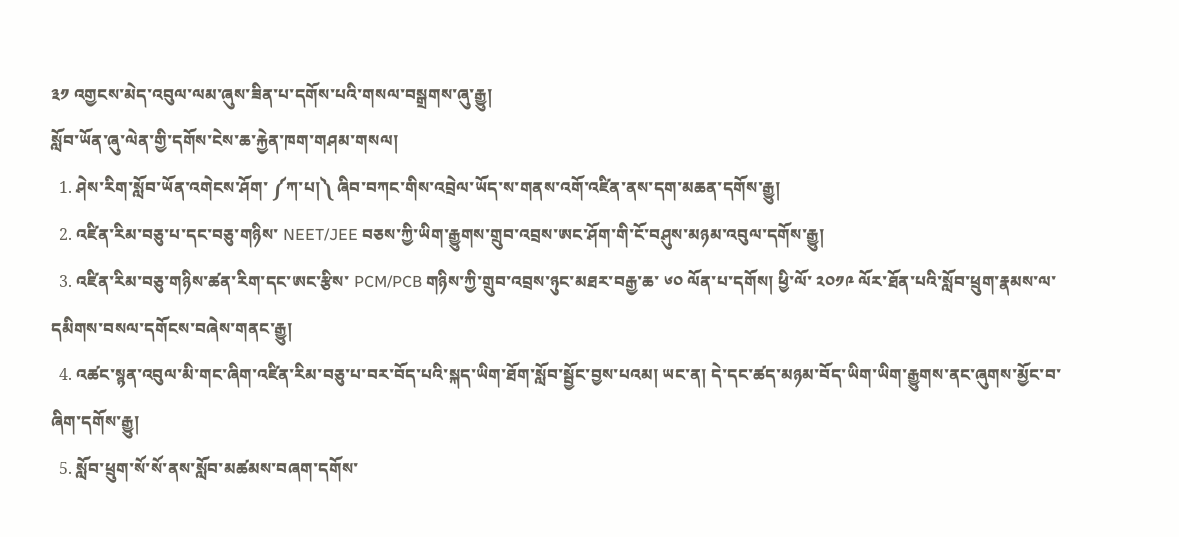༣༡ འགྱངས་མེད་འབུལ་ལམ་ཞུས་ཟིན་པ་དགོས་པའི་གསལ་བསྒྲགས་ཞུ་རྒྱུ།
སློབ་ཡོན་ཞུ་ལེན་གྱི་དགོས་ངེས་ཆ་རྐྱེན་ཁག་གཤམ་གསལ།
  1. ཤེས་རིག་སློབ་ཡོན་འགེངས་ཤོག་ ༼ཀ་པ།༽ ཞིབ་བཀང་གིས་འབྲེལ་ཡོད་ས་གནས་འགོ་འཛིན་ནས་དག་མཆན་དགོས་རྒྱུ།
  2. འཛིན་རིམ་བཅུ་པ་དང་བཅུ་གཉིས་ NEET/JEE བཅས་ཀྱི་ཡིག་རྒྱུགས་གྲུབ་འབྲས་ཨང་ཤོག་གི་ངོ་བཤུས་མཉམ་འབུལ་དགོས་རྒྱུ།
  3. འཛིན་རིམ་བཅུ་གཉིས་ཚན་རིག་དང་ཨང་རྩིས་ PCM/PCB གཉིས་ཀྱི་གྲུབ་འབྲས་ཉུང་མཐར་བརྒྱ་ཆ་ ༦༠ ལོན་པ་དགོས། ཕྱི་ལོ་ ༢༠༡༩ ལོར་ཐོན་པའི་སློབ་ཕྲུག་རྣམས་ལ་དམིགས་བསལ་དགོངས་བཞེས་གནང་རྒྱུ།
  4. འཚང་སྙན་འབུལ་མི་གང་ཞིག་འཛིན་རིམ་བཅུ་པ་བར་བོད་པའི་སྐད་ཡིག་ཐོག་སློབ་སྦྱོང་བྱས་པའམ། ཡང་ན། དེ་དང་ཚད་མཉམ་བོད་ཡིག་ཡིག་རྒྱུགས་ནང་ཞུགས་མྱོང་བ་ཞིག་དགོས་རྒྱུ།
  5. སློབ་ཕྲུག་སོ་སོ་ནས་སློབ་མཚམས་བཞག་དགོས་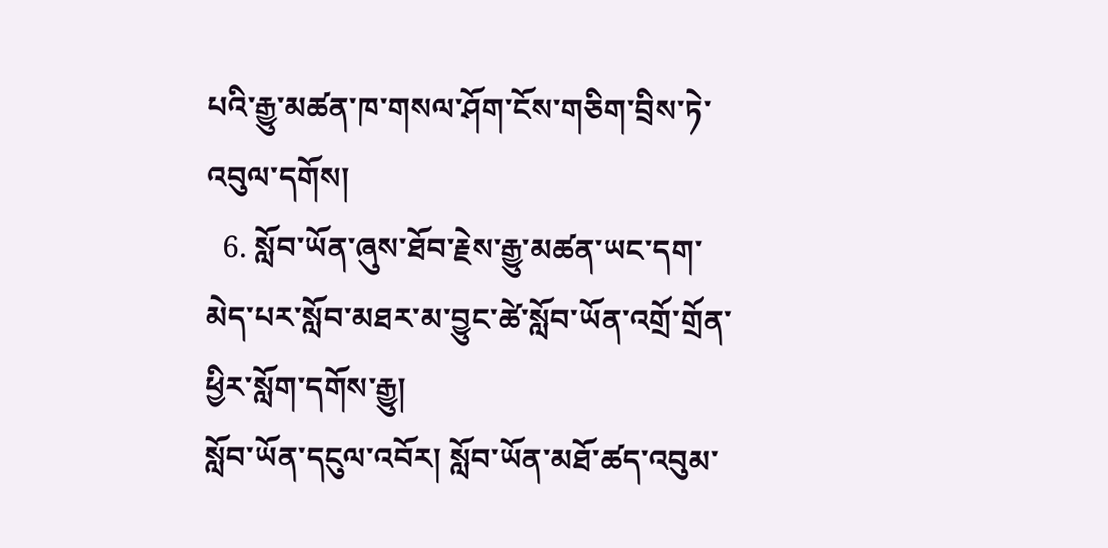པའི་རྒྱུ་མཚན་ཁ་གསལ་ཤོག་ངོས་གཅིག་བྲིས་ཏེ་འབུལ་དགོས།
  6. སློབ་ཡོན་ཞུས་ཐོབ་རྗེས་རྒྱུ་མཚན་ཡང་དག་མེད་པར་སློབ་མཐར་མ་བྱུང་ཚེ་སློབ་ཡོན་འགྲོ་གྲོན་ཕྱིར་སློག་དགོས་རྒྱུ།
སློབ་ཡོན་དངུལ་འབོར། སློབ་ཡོན་མཐོ་ཚད་འབུམ་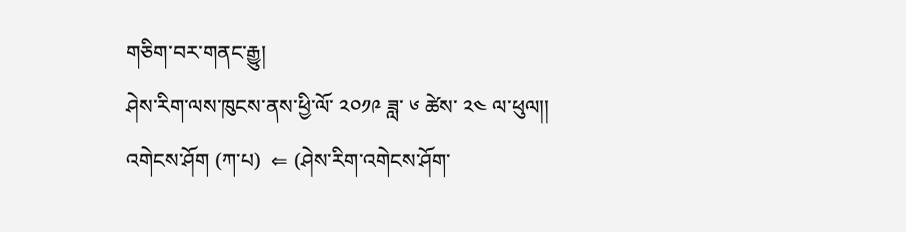གཅིག་བར་གནང་རྒྱུ།
ཤེས་རིག་ལས་ཁུངས་ནས་ཕྱི་ལོ་ ༢༠༡༩ ཟླ་ ༦ ཚེས་ ༢༤ ལ་ཕུལ།།
འགེངས་ཤོག (ཀ་པ)  ⇐ (ཤེས་རིག་འགེངས་ཤོག་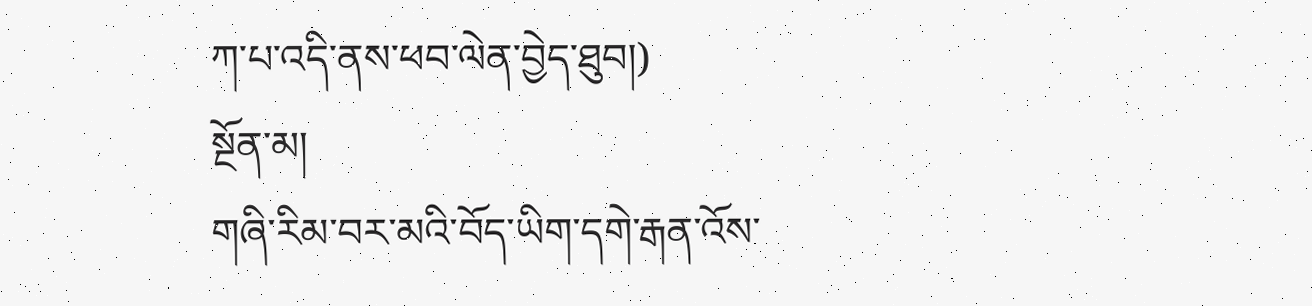ཀ་པ་འདི་ནས་ཕབ་ལེན་བྱེད་ཐུབ།)
སྔོན་མ།
གཞི་རིམ་བར་མའི་བོད་ཡིག་དགེ་རྒན་འོས་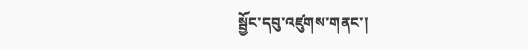སྦྱོང་དབུ་འཛུགས་གནང་།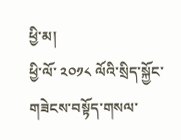ཕྱི་མ།
ཕྱི་ལོ་ ༢༠༡༨ ལོའི་སྲིད་སྐྱོང་གཟེངས་བསྟོད་གསལ་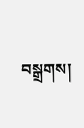བསྒྲགས།